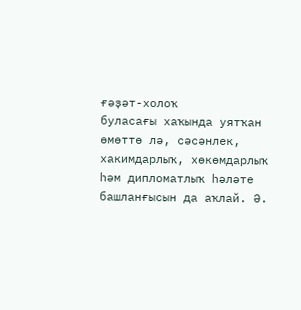ғәҙәт-холоҡ
буласағы хаҡында уятҡан өмөттө лә, сәсәнлек, хакимдарлыҡ, хөкөмдарлыҡ һәм дипломатлыҡ һәләте башланғысын да аҡлай. Ә.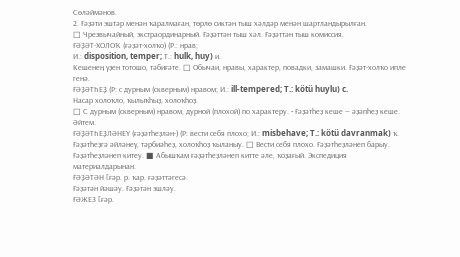Сөләймәнов.
2. Ғәҙәти эштәр менән ҡаралмаған, төрлө сиктән тыш хәлдәр менән шартландырылған.
□ Чрезвычайный, экстраординарный. Ғәҙәттән тыш хәл. Ғәҙәттән тыш комиссия.
ҒӘҘӘТ-ХОЛОҠ (ғәҙәт-холҡо) (Р.: нрав;
И.: disposition, temper; Т.: hulk, huy) и.
Кешенең үҙен тотошо, тәбиғәте. □ Обычаи, нравы, характер, повадки, замашки. Ғәҙәт-холҡо ипле генә.
ҒӘҘӘТҺЕҘ (Р: с дурным (скверным) нравом; И.: ill-tempered; T.: kötü huylu) c.
Насар холоҡло, ҡылыҡһыҙ, холоҡһоҙ.
□ С дурным (скверным) нравом, дурной (плохой) по характеру. • Ғәҙәтһеҙ кеше — әҙәпһеҙ кеше. Әйтем.
ҒӘҘӘТҺЕҘЛӘНЕҮ (ғәҙәтһеҙлән-) (Р: вести себя плохо; И.: misbehave; T.: kötü davranmak) ҡ.
Ғәҙәтһеҙгә әйләнеү, тәрбиәһеҙ, холоҡһоҙ ҡыланыу. □ Вести себя плохо. Ғәҙәтһеҙләнеп барыу. Ғәҙәтһеҙләнеп китеу. ■ Абышҡам ғәҙәтһеҙләнеп китте әле, ҡоҙағый. Экспедиция материалдарынан.
ҒӘҘӘТӘН [ғәр. р. ҡар. ғәҙәттәгесә.
Ғәҙәтән йәшәу. Ғәҙәтән эшләу.
ҒӘЖЕЗ [ғәр.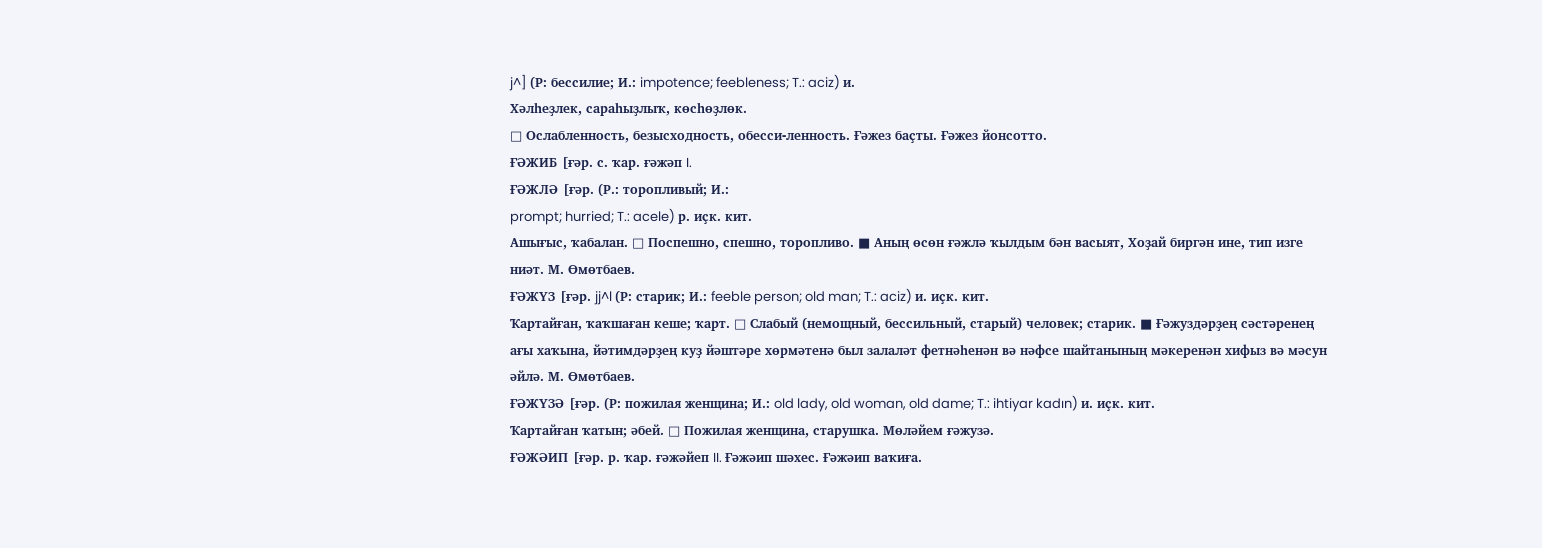j^] (Р: бессилие; И.: impotence; feebleness; T.: aciz) и.
Хәлһеҙлек, сараһыҙлыҡ, көсһөҙлөк.
□ Ослабленность, безысходность, обесси-ленность. Ғәжез баҫты. Ғәжез йонсотто.
ҒӘЖИБ [ғәр. с. ҡар. ғәжәп I.
ҒӘЖЛӘ [ғәр. (Р.: торопливый; И.:
prompt; hurried; T.: acele) р. иҫк. кит.
Ашығыс, ҡабалан. □ Поспешно, спешно, торопливо. ■ Аның өсөн ғәжлә ҡылдым бән васыят, Хоҙай биргән ине, тип изге ниәт. М. Өмөтбаев.
ҒӘЖҮЗ [ғәр. jj^l (Р: старик; И.: feeble person; old man; T.: aciz) и. иҫк. кит.
Ҡартайған, ҡаҡшаған кеше; ҡарт. □ Слабый (немощный, бессильный, старый) человек; старик. ■ Ғәжуздәрҙең сәстәренең
ағы хаҡына, йәтимдәрҙең куҙ йәштәре хөрмәтенә был залаләт фетнәһенән вә нәфсе шайтанының мәкеренән хифыз вә мәсун әйлә. М. Өмөтбаев.
ҒӘЖҮЗӘ [ғәр. (Р: пожилая женщина; И.: old lady, old woman, old dame; T.: ihtiyar kadın) и. иҫк. кит.
Ҡартайған ҡатын; әбей. □ Пожилая женщина, старушка. Мөләйем ғәжузә.
ҒӘЖӘИП [ғәр. р. ҡар. ғәжәйеп II. Ғәжәип шәхес. Ғәжәип ваҡиға.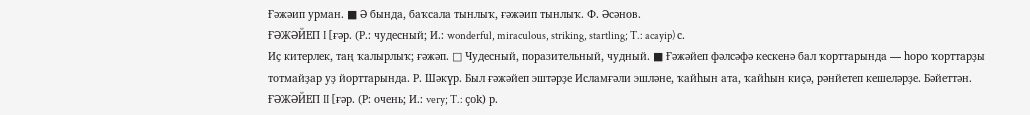Ғәжәип урман. ■ Ә бында, баҡсала тынлыҡ, ғәжәип тынлыҡ. Ф. Әсәнов.
ҒӘЖӘЙЕП I [ғәр. (Р.: чудесный; И.: wonderful, miraculous, striking, startling; T.: acayip) с.
Иҫ китерлек, таң ҡалырлыҡ; ғәжәп. □ Чудесный, поразительный, чудный. ■ Ғәжәйеп фәлсәфә кескенә бал ҡорттарында — һоро ҡорттарҙы тотмайҙар уҙ йорттарында. Р. Шәкүр. Был ғәжәйеп эштәрҙе Исламғәли эшләне, ҡайһын ата, ҡайһын киҫә, рәнйетеп кешеләрҙе. Бәйеттән.
ҒӘЖӘЙЕП II [ғәр. (Р: очень; И.: very; T.: çok) р.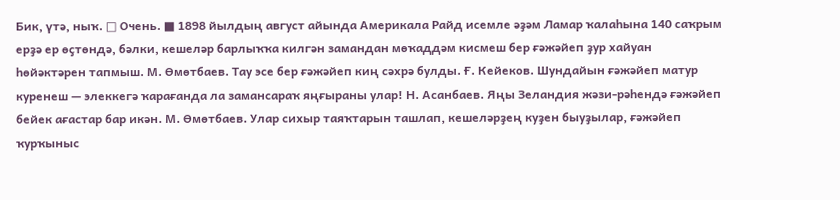Бик, үтә, ныҡ. □ Очень. ■ 1898 йылдың август айында Америкала Райд исемле әҙәм Ламар ҡалаһына 140 саҡрым ерҙә ер өҫтөндә, бәлки, кешеләр барлыҡҡа килгән замандан мөҡаддәм кисмеш бер ғәжәйеп ҙур хайуан һөйәктәрен тапмыш. М. Өмөтбаев. Тау эсе бер ғәжәйеп киң сәхрә булды. Ғ. Кейеков. Шундайын ғәжәйеп матур куренеш — элеккегә ҡарағанда ла замансараҡ яңғыраны улар! Н. Асанбаев. Яңы Зеландия жәзи-рәһендә ғәжәйеп бейек ағастар бар икән. М. Өмөтбаев. Улар сихыр таяҡтарын ташлап, кешеләрҙең куҙен быуҙылар, ғәжәйеп ҡурҡыныс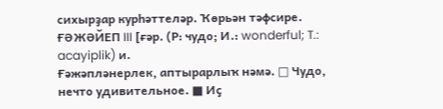сихырҙар курһәттеләр. Ҡөрьән тәфсире.
ҒӘЖӘЙЕП III [ғәр. (Р: чудо; И.: wonderful; T.: acayiplik) и.
Ғәжәпләнерлек, аптырарлыҡ нәмә. □ Чудо, нечто удивительное. ■ Иҫ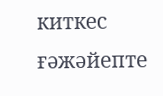киткес ғәжәйепте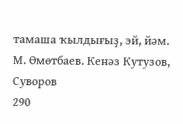тамаша ҡылдығыҙ, эй, йәм. М. Өмөтбаев. Кенәз Кутузов, Суворов
290